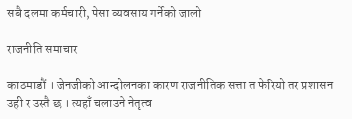सबै दलमा कर्मचारी, पेसा व्यवसाय गर्नेको जालो

राजनीति समाचार

काठमाडौं । जेनजीको आन्दोलनका कारण राजनीतिक सत्ता त फेरियो तर प्रशासन उही र उस्तै छ । त्यहाँ चलाउने नेतृत्व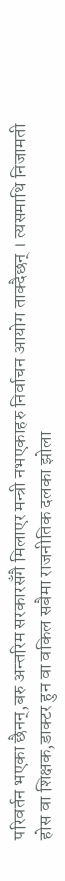परिवर्तन भएका छैनन्,बरु अन्तरिम सरकारसँगै मिलाएर मन्त्री नभएकाहरु निर्वाचन आयोग ताक्दैछन् । त्यसमाथि निजामती होस वा शिक्षक,डाक्टर हुन वा वकिल सबैमा राजनीतिक दलका झोला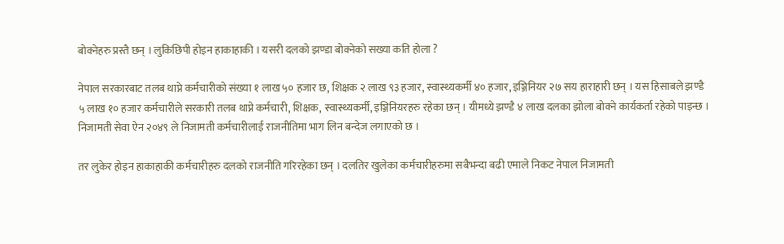बोक्नेहरु प्रस्तै छन् । लुकिछिपी होइन हाकाहाकी । यसरी दलको झण्डा बोक्नेको सख्या कति होला ?

नेपाल सरकारबाट तलब थाप्ने कर्मचारीको संख्या १ लाख ५० हजार छ, शिक्षक २ लाख ९३ हजार, स्वास्थ्यकर्मी ४० हजार, इञ्जिनियर २७ सय हाराहारी छन् । यस हिसाबले झण्डै ५ लाख १० हजार कर्मचारीले सरकारी तलब थाप्ने कर्मचारी, शिक्षक, स्वास्थ्यकर्मी, इञ्जिनियरहरु रहेका छन् । यीमध्ये झण्डै ४ लाख दलका झोला बोक्ने कार्यकर्ता रहेको पाइन्छ । निजामती सेवा ऐन २०४९ ले निजामती कर्मचारीलाई राजनीतिमा भाग लिन बन्देज लगाएको छ ।

तर लुकेर होइन हाकाहाकी कर्मचारीहरु दलको राजनीति गरिरहेका छन् । दलतिर खुलेका कर्मचारीहरुमा सबैभन्दा बढी एमाले निकट नेपाल निजामती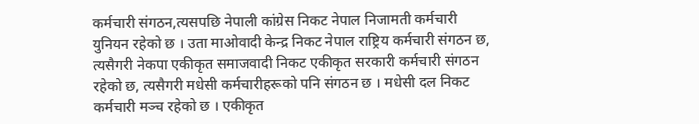कर्मचारी संगठन,त्यसपछि नेपाली कांग्रेस निकट नेपाल निजामती कर्मचारी युनियन रहेको छ । उता माओवादी केन्द्र निकट नेपाल राष्ट्रिय कर्मचारी संगठन छ, त्यसैगरी नेकपा एकीकृत समाजवादी निकट एकीकृत सरकारी कर्मचारी संगठन रहेको छ, त्यसैगरी मधेसी कर्मचारीहरूको पनि संगठन छ । मधेसी दल निकट कर्मचारी मञ्च रहेको छ । एकीकृत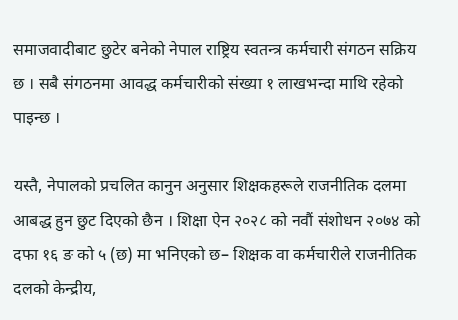समाजवादीबाट छुटेर बनेको नेपाल राष्ट्रिय स्वतन्त्र कर्मचारी संगठन सक्रिय छ । सबै संगठनमा आवद्ध कर्मचारीको संख्या १ लाखभन्दा माथि रहेको पाइन्छ ।

यस्तै, नेपालको प्रचलित कानुन अनुसार शिक्षकहरूले राजनीतिक दलमा आबद्ध हुन छुट दिएको छैन । शिक्षा ऐन २०२८ को नवौं संशोधन २०७४ को दफा १६ ङ को ५ (छ) मा भनिएको छ– शिक्षक वा कर्मचारीले राजनीतिक दलको केन्द्रीय,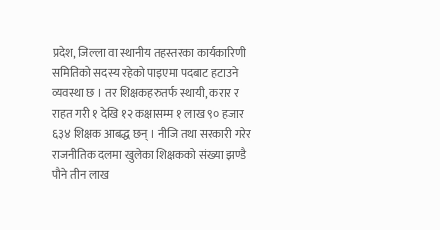प्रदेश, जिल्ला वा स्थानीय तहस्तरका कार्यकारिणी समितिको सदस्य रहेको पाइएमा पदबाट हटाउने व्यवस्था छ । तर शिक्षकहरुतर्फ स्थायी, करार र राहत गरी १ देखि १२ कक्षासम्म १ लाख ९० हजार ६३४ शिक्षक आबद्ध छन् । नीजि तथा सरकारी गरेर राजनीतिक दलमा खुलेका शिक्षकको संख्या झण्डै पौने तीन लाख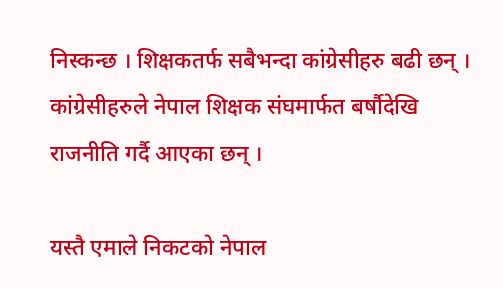निस्कन्छ । शिक्षकतर्फ सबैभन्दा कांग्रेसीहरु बढी छन् । कांग्रेसीहरुले नेपाल शिक्षक संघमार्फत बर्षौदेखि राजनीति गर्दै आएका छन् ।

यस्तै एमाले निकटको नेपाल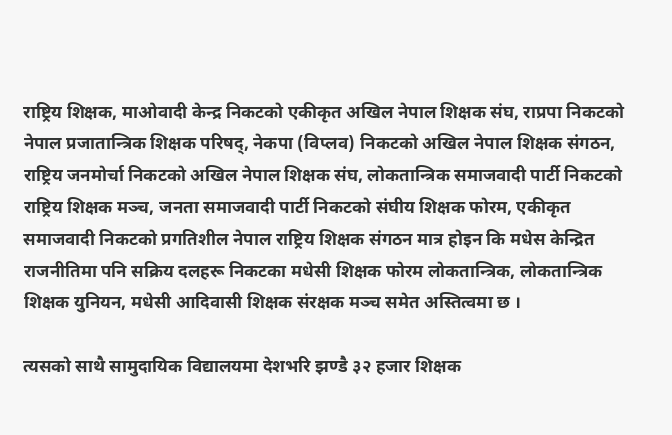राष्ट्रिय शिक्षक, माओवादी केन्द्र निकटको एकीकृत अखिल नेपाल शिक्षक संघ, राप्रपा निकटको नेपाल प्रजातान्त्रिक शिक्षक परिषद्, नेकपा (विप्लव) निकटको अखिल नेपाल शिक्षक संगठन, राष्ट्रिय जनमोर्चा निकटको अखिल नेपाल शिक्षक संघ, लोकतान्त्रिक समाजवादी पार्टी निकटको राष्ट्रिय शिक्षक मञ्च, जनता समाजवादी पार्टी निकटको संघीय शिक्षक फोरम, एकीकृत समाजवादी निकटको प्रगतिशील नेपाल राष्ट्रिय शिक्षक संगठन मात्र होइन कि मधेस केन्द्रित राजनीतिमा पनि सक्रिय दलहरू निकटका मधेसी शिक्षक फोरम लोकतान्त्रिक, लोकतान्त्रिक शिक्षक युनियन, मधेसी आदिवासी शिक्षक संरक्षक मञ्च समेत अस्तित्वमा छ ।

त्यसको साथै सामुदायिक विद्यालयमा देशभरि झण्डै ३२ हजार शिक्षक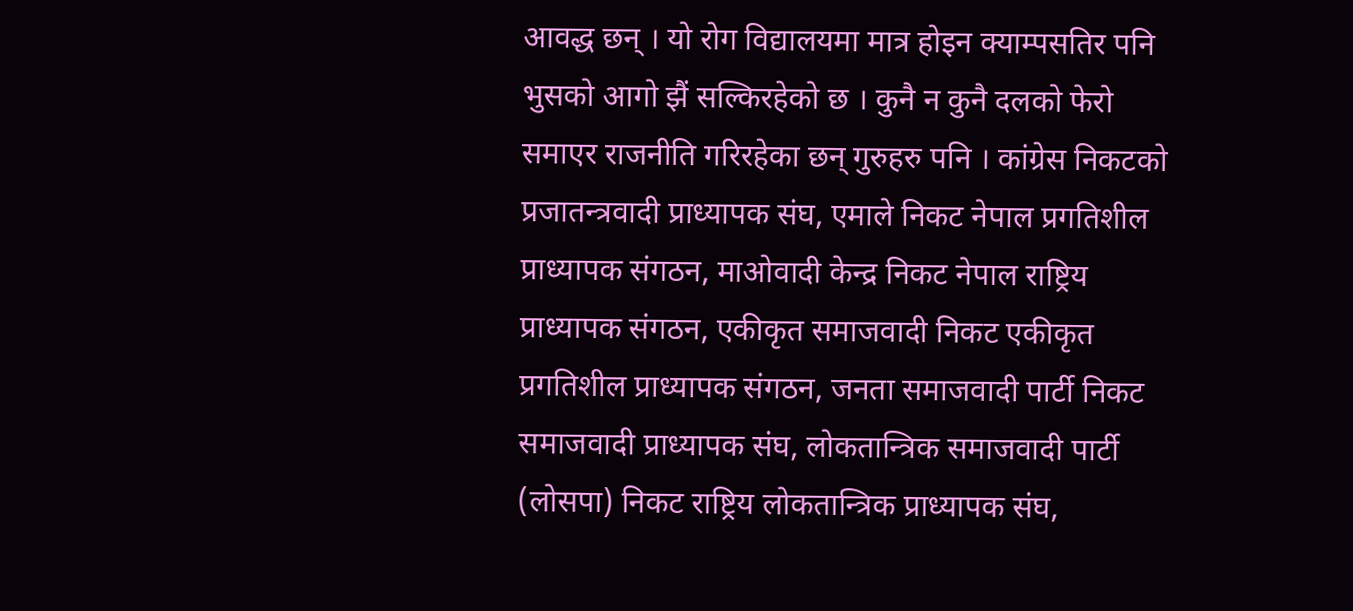आवद्ध छन् । यो रोग विद्यालयमा मात्र होइन क्याम्पसतिर पनि भुसको आगो झैं सल्किरहेको छ । कुनै न कुनै दलको फेरो समाएर राजनीति गरिरहेका छन् गुरुहरु पनि । कांग्रेस निकटको प्रजातन्त्रवादी प्राध्यापक संघ, एमाले निकट नेपाल प्रगतिशील प्राध्यापक संगठन, माओवादी केन्द्र निकट नेपाल राष्ट्रिय प्राध्यापक संगठन, एकीकृत समाजवादी निकट एकीकृत प्रगतिशील प्राध्यापक संगठन, जनता समाजवादी पार्टी निकट समाजवादी प्राध्यापक संघ, लोकतान्त्रिक समाजवादी पार्टी (लोसपा) निकट राष्ट्रिय लोकतान्त्रिक प्राध्यापक संघ,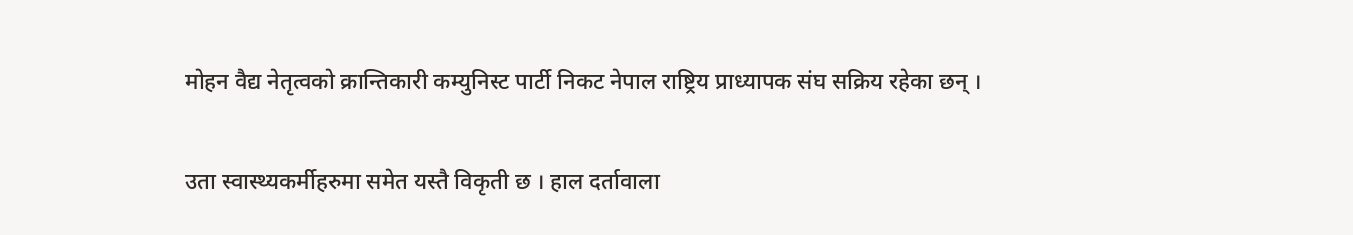मोहन वैद्य नेतृत्वको क्रान्तिकारी कम्युनिस्ट पार्टी निकट नेपाल राष्ट्रिय प्राध्यापक संघ सक्रिय रहेका छन् ।

उता स्वास्थ्यकर्मीहरुमा समेत यस्तै विकृती छ । हाल दर्तावाला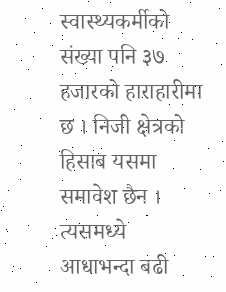स्वास्थ्यकर्मीको संख्या पनि ३७ हजारको हाराहारीमा छ । निजी क्षेत्रको हिसाब यसमा समावेश छैन । त्यसमध्ये आधाभन्दा बढी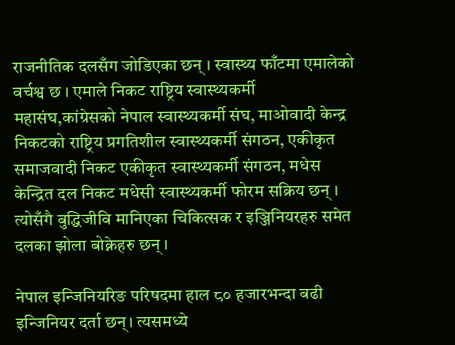राजनीतिक दलसँग जोडिएका छन् । स्वास्थ्य फाँटमा एमालेको वर्चश्व छ । एमाले निकट राष्ट्रिय स्वास्थ्यकर्मी महासंघ,कांग्रेसको नेपाल स्वास्थ्यकर्मी संघ, माओवादी केन्द्र निकटको राष्ट्रिय प्रगतिशील स्वास्थ्यकर्मी संगठन, एकीकृत समाजवादी निकट एकीकृत स्वास्थ्यकर्मी संगठन, मधेस केन्द्रित दल निकट मधेसी स्वास्थ्यकर्मी फोरम सक्रिय छन् । त्योसँगै बुद्धिजीवि मानिएका चिकित्सक र इञ्जिनियरहरु समेत दलका झोला बोक्नेहरु छन् ।

नेपाल इन्जिनियरिङ परिषदमा हाल ८० हजारभन्दा बढी इन्जिनियर दर्ता छन्। त्यसमध्ये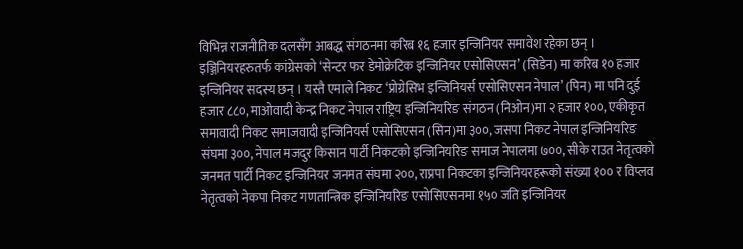विभिन्न राजनीतिक दलसँग आबद्ध संगठनमा करिब १६ हजार इन्जिनियर समावेश रहेका छन् । इञ्जिनियरहरुतर्फ कांग्रेसको ‘सेन्टर फर डेमोक्रेटिक इन्जिनियर एसोसिएसन’ (सिडेन) मा करिब १० हजार इन्जिनियर सदस्य छन् । यस्तै एमाले निकट ‘प्रोग्रेसिभ इन्जिनियर्स एसोसिएसन नेपाल’ (पिन) मा पनि दुई हजार ८८०, माओवादी केन्द्र निकट नेपाल राष्ट्रिय इन्जिनियरिङ संगठन (निओन)मा २ हजार १००, एकीकृत समावादी निकट समाजवादी इन्जिनियर्स एसोसिएसन (सिन)मा ३००, जसपा निकट नेपाल इन्जिनियरिङ संघमा ३००, नेपाल मजदुर किसान पार्टी निकटको इन्जिनियरिङ समाज नेपालमा ७००, सीके राउत नेतृत्वको जनमत पार्टी निकट इन्जिनियर जनमत संघमा २००, राप्रपा निकटका इन्जिनियरहरूको संख्या १०० र विप्लव नेतृत्वको नेकपा निकट गणतान्त्रिक इन्जिनियरिङ एसोसिएसनमा १५० जति इन्जिनियर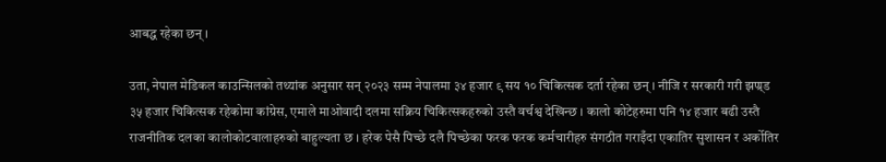आबद्ध रहेका छन् ।

उता, नेपाल मेडिकल काउन्सिलको तथ्यांक अनुसार सन् २०२३ सम्म नेपालमा ३४ हजार ९ सय १० चिकित्सक दर्ता रहेका छन् । नीजि र सरकारी गरी झण्र्ड ३५ हजार चिकित्सक रहेकोमा कांग्रेस, एमाले माओवादी दलमा सक्रिय चिकित्सकहरुको उस्तै वर्चश्व देखिन्छ । कालो कोटेहरुमा पनि १४ हजार बढी उस्तै राजनीतिक दलका कालोकोटवालाहरुको बाहुल्यता छ । हरेक पेसै पिच्छे दलै पिच्छेका फरक फरक कर्मचारीहरु संगठीत गराइँदा एकातिर सुशासन र अर्कोतिर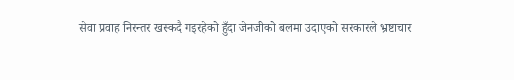सेवा प्रवाह निरन्तर खस्कदै गइरहेको हुँदा जेनजीको बलमा उदाएको सरकारले भ्रष्टाचार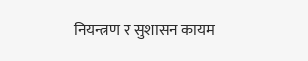नियन्त्रण र सुशासन कायम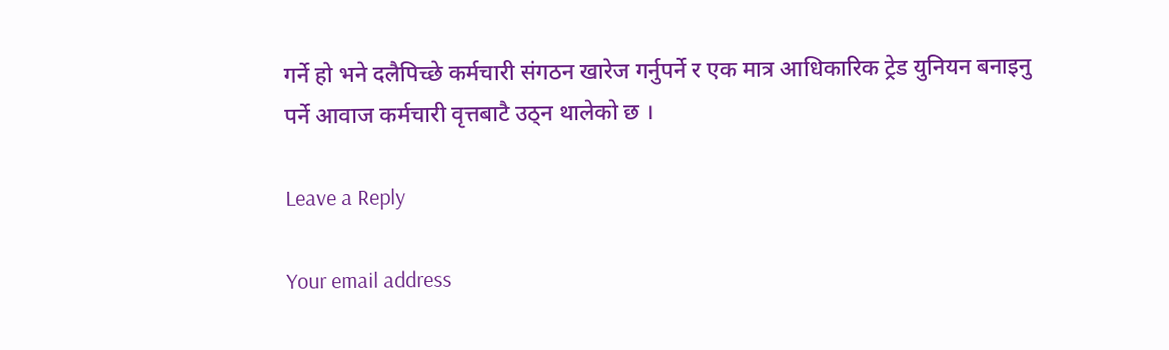गर्ने हो भने दलैपिच्छे कर्मचारी संगठन खारेज गर्नुपर्ने र एक मात्र आधिकारिक ट्रेड युनियन बनाइनु पर्ने आवाज कर्मचारी वृत्तबाटै उठ्न थालेको छ ।

Leave a Reply

Your email address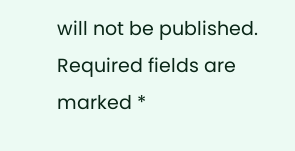will not be published. Required fields are marked *